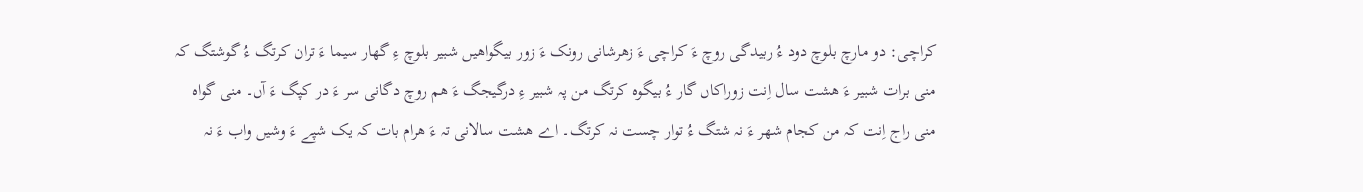کراچی: دو مارچ بلوچ دود ءُ ربیدگی روچ ءَ کراچی ءَ زھرشانی رونک ءَ زور بیگواھیں شبیر بلوچ ءِ گھار سیما ءَ تران کرتگ ءُ گوشتگ کہ منی برات شبیر ءَ ھشت سال اِنت زوراکاں گار ءُ بیگوہ کرتگ من پہ شبیر ءِ درگیجگ ءَ ھم روچ دگانی سر ءَ در کپگ ءَ آں۔ منی گواہ منی راج اِنت کہ من کجام شھر ءَ نہ شتگ ءُ توار چست نہ کرتگ۔ اے ھشت سالانی تہ ءَ ھرام بات کہ یک شپے ءَ وشیں واب ءَ نہ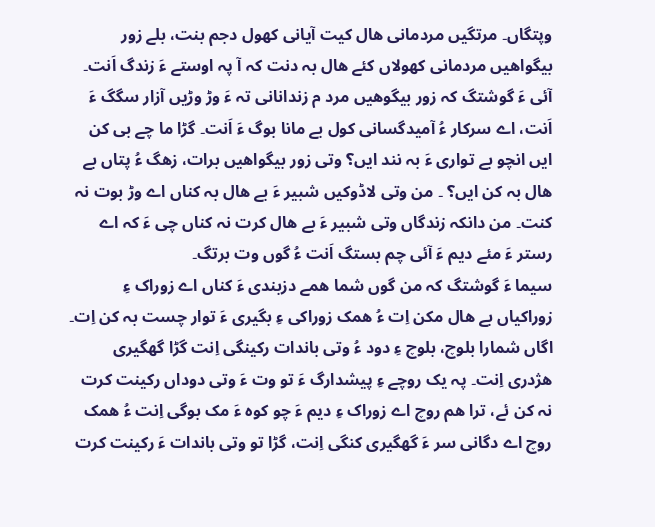وپتگاں۔ مرتگیں مردمانی ھال کیت آیانی کھول دجم بنت، بلے زور بیگواھیں مردمانی کھولاں کئے ھال بہ دنت کہ آ پہ اوستے ءَ زندگ اَنت۔
آئی ءَ گوشتگ کہ زور بیگوھیں مرد م زندانانی تہ ءَ وڑ وڑیں آزار سگگ ءَ اَنت، اے سرکار ءُ آمیدگسانی کول بے مانا بوگ ءَ اَنت۔ گڑا ما چے بی کن ایں انچو بے تواری ءَ بہ نند ایں؟ وتی زور بیگواھیں برات، زھگ ءُ پتاں بے ھال بہ کن ایں؟ ۔ من وتی لاڈوکیں شبیر ءَ بے ھال بہ کناں اے وڑ بوت نہ کنت۔ من دانکہ زندگاں وتی شبیر ءَ بے ھال کرت نہ کناں چی ءَ کہ اے رستر ءَ مئے دیم ءَ آئی چم بستگ اَنت ءُ گوں وت برتگ۔
سیما ءَ گوشتگ کہ من گوں شما ھمے دزبندی ءَ کناں اے زوراک ءِ زوراکیاں بے ھال مکن اِت ءُ ھمک زوراکی ءِ بگیری ءَ توار چست بہ کن اِت۔ اگاں شمارا بلوچ، بلوچ ءِ دود ءُ وتی باندات رکینگی اِنت گڑا گھگیری ھژدری اِنت۔ پہ یک روچے ءِ پیشدارگ ءَ تو وت ءَ وتی دوداں رکینت کرت نہ کن ئے، ترا ھم روچ اے زوراک ءِ دیم ءَ چو کوہ ءَ مک بوگی اِنت ءُ ھمک روچ اے دگانی سر ءَ گھگیری کنگی اِنت، گڑا تو وتی باندات ءَ رکینت کرت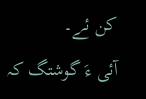کن ئے۔
آئی ءَ گوشتگ کہ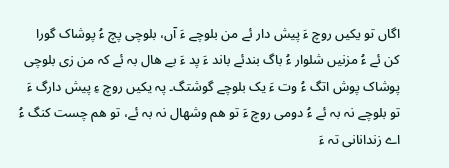اگاں تو یکیں روچ ءَ پیش دار ئے من بلوچے ءَ آں، بلوچی پچ ءُ پوشاک گورا کن ئے ءُ مزنیں شلوار ءُ باگ بندئے باند ءَ پد ءَ بے ھال بہ ئے کہ من زی بلوچی پوشاک پوش اتگ ءُ وت ءَ یک بلوچے گوشتگ۔ پہ یکیں روچ ءِ پیش دارگ ءَ تو بلوچے نہ بہ ئے ءُ دومی روچ ءَ تو ھم وشھال نہ بہ ئے، تو ھم چست کنگ ءُ اے زندانانی تہ ءَ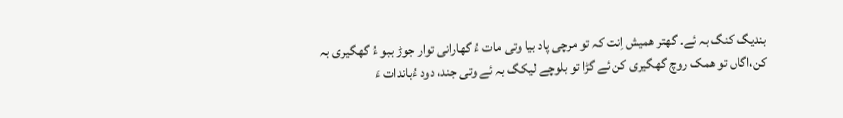بندیگ کنگ بہ ئے۔ گھتر ھمیش اِنت کہ تو مرچی پاد بیا وتی مات ءُ گھارانی توار جوڑ ببو ءُ گھگیری بہ کن،اگاں تو ھمک روچ گھگیری کن ئے گڑا تو بلوچے لیکگ بہ ئے وتی جند، دود ءُباندات ءَ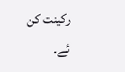رکینت کن ئے۔